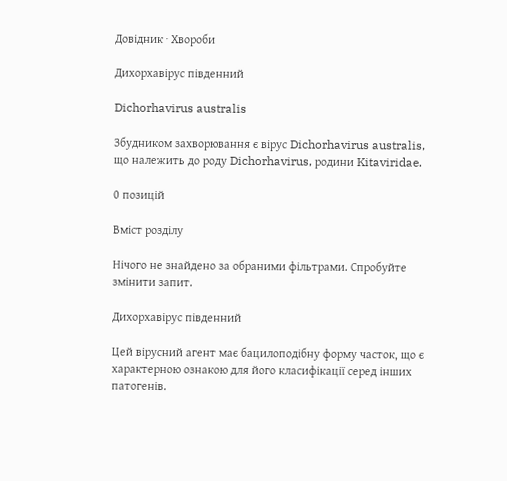Довідник · Хвороби

Дихорхавірус південний

Dichorhavirus australis

Збудником захворювання є вірус Dichorhavirus australis, що належить до роду Dichorhavirus, родини Kitaviridae.

0 позицій

Вміст розділу

Нічого не знайдено за обраними фільтрами. Спробуйте змінити запит.

Дихорхавірус південний

Цей вірусний агент має бацилоподібну форму часток, що є характерною ознакою для його класифікації серед інших патогенів.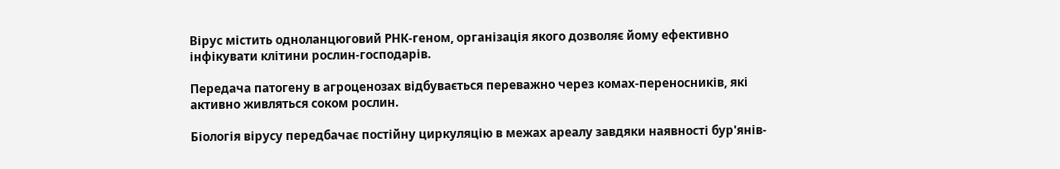Вірус містить одноланцюговий РНК-геном, організація якого дозволяє йому ефективно інфікувати клітини рослин-господарів.

Передача патогену в агроценозах відбувається переважно через комах-переносників, які активно живляться соком рослин.

Біологія вірусу передбачає постійну циркуляцію в межах ареалу завдяки наявності бур'янів-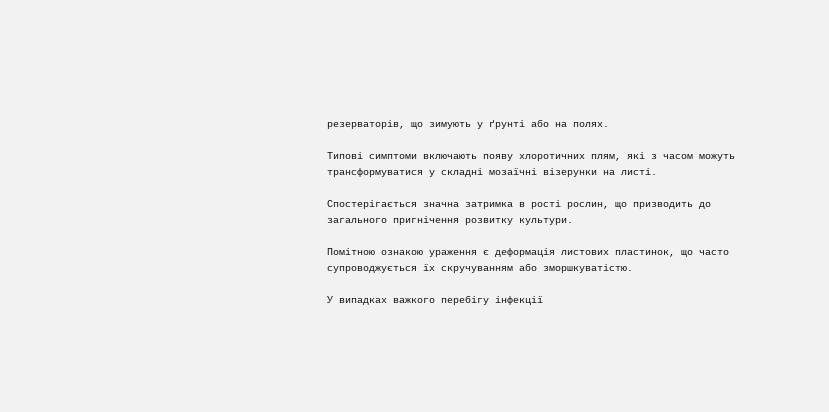резерваторів, що зимують у ґрунті або на полях.

Типові симптоми включають появу хлоротичних плям, які з часом можуть трансформуватися у складні мозаїчні візерунки на листі.

Спостерігається значна затримка в рості рослин, що призводить до загального пригнічення розвитку культури.

Помітною ознакою ураження є деформація листових пластинок, що часто супроводжується їх скручуванням або зморшкуватістю.

У випадках важкого перебігу інфекції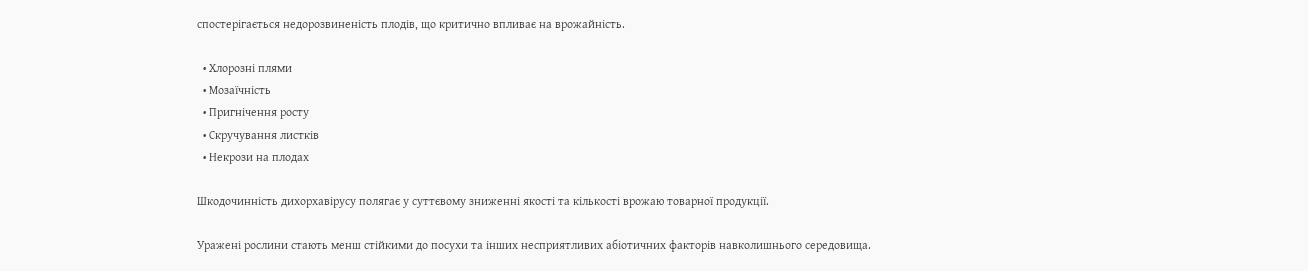спостерігається недорозвиненість плодів, що критично впливає на врожайність.

  • Хлорозні плями
  • Мозаїчність
  • Пригнічення росту
  • Скручування листків
  • Некрози на плодах

Шкодочинність дихорхавірусу полягає у суттєвому зниженні якості та кількості врожаю товарної продукції.

Уражені рослини стають менш стійкими до посухи та інших несприятливих абіотичних факторів навколишнього середовища.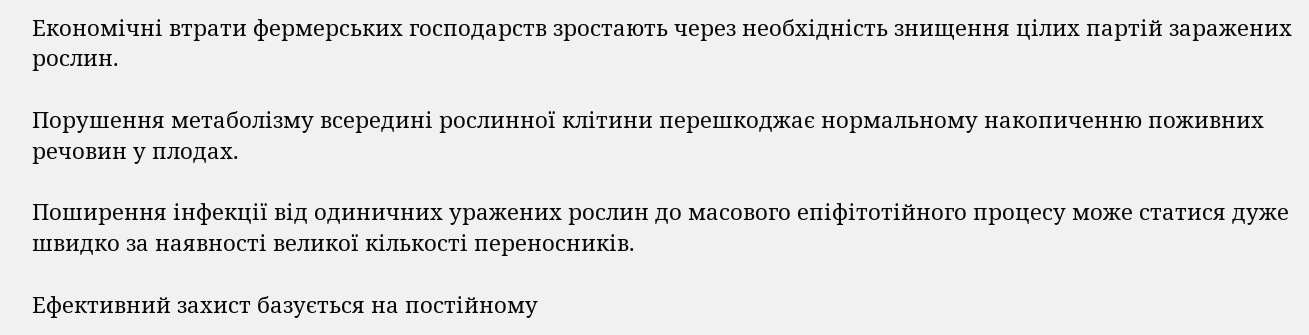Економічні втрати фермерських господарств зростають через необхідність знищення цілих партій заражених рослин.

Порушення метаболізму всередині рослинної клітини перешкоджає нормальному накопиченню поживних речовин у плодах.

Поширення інфекції від одиничних уражених рослин до масового епіфітотійного процесу може статися дуже швидко за наявності великої кількості переносників.

Ефективний захист базується на постійному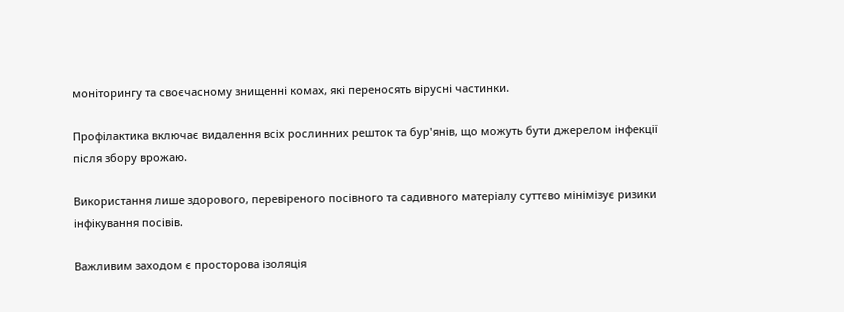моніторингу та своєчасному знищенні комах, які переносять вірусні частинки.

Профілактика включає видалення всіх рослинних решток та бур'янів, що можуть бути джерелом інфекції після збору врожаю.

Використання лише здорового, перевіреного посівного та садивного матеріалу суттєво мінімізує ризики інфікування посівів.

Важливим заходом є просторова ізоляція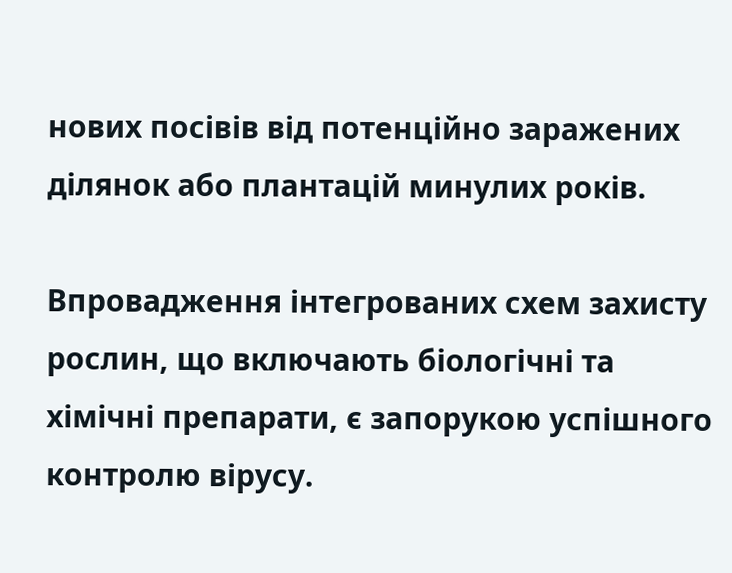нових посівів від потенційно заражених ділянок або плантацій минулих років.

Впровадження інтегрованих схем захисту рослин, що включають біологічні та хімічні препарати, є запорукою успішного контролю вірусу.